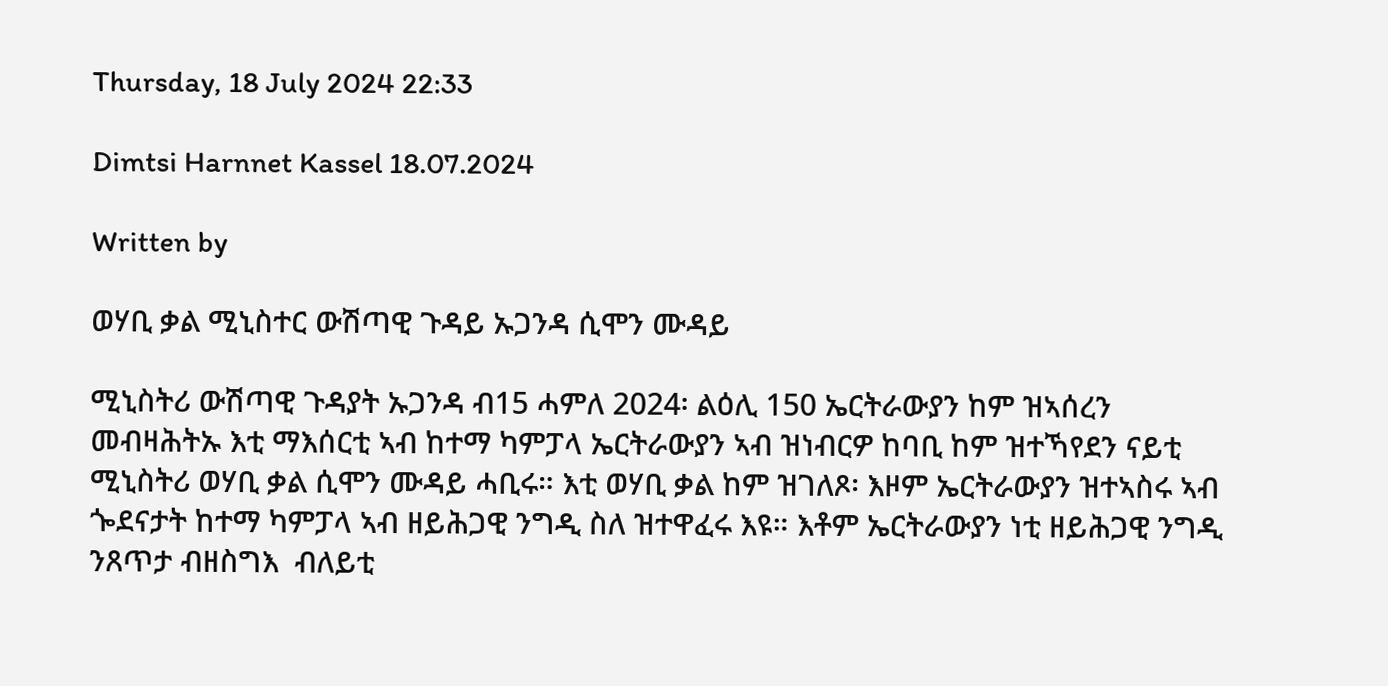Thursday, 18 July 2024 22:33

Dimtsi Harnnet Kassel 18.07.2024

Written by

ወሃቢ ቃል ሚኒስተር ውሽጣዊ ጉዳይ ኡጋንዳ ሲሞን ሙዳይ

ሚኒስትሪ ውሽጣዊ ጉዳያት ኡጋንዳ ብ15 ሓምለ 2024፡ ልዕሊ 150 ኤርትራውያን ከም ዝኣሰረን መብዛሕትኡ እቲ ማእሰርቲ ኣብ ከተማ ካምፓላ ኤርትራውያን ኣብ ዝነብርዎ ከባቢ ከም ዝተኻየደን ናይቲ ሚኒስትሪ ወሃቢ ቃል ሲሞን ሙዳይ ሓቢሩ። እቲ ወሃቢ ቃል ከም ዝገለጾ፡ እዞም ኤርትራውያን ዝተኣስሩ ኣብ ጐደናታት ከተማ ካምፓላ ኣብ ዘይሕጋዊ ንግዲ ስለ ዝተዋፈሩ እዩ። እቶም ኤርትራውያን ነቲ ዘይሕጋዊ ንግዲ ንጸጥታ ብዘስግእ  ብለይቲ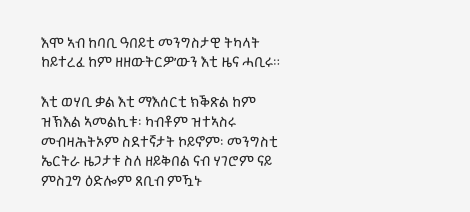እሞ ኣብ ከባቢ ዓበይቲ መንግስታዊ ትካላት  ከይተረፈ ከም ዘዘውትርዎ’ውን እቲ ዜና ሓቢሩ።

እቲ ወሃቢ ቃል እቲ ማእሰርቲ ክቕጽል ከም ዝኽእል ኣመልኪቱ፡ ካብቶም ዝተኣስሩ መብዛሕትኦም ስደተኛታት ኮይኖም፡ መንግስቲ ኤርትራ ዜጋታቱ ስለ ዘይቅበል ናብ ሃገሮም ናይ ምስጓግ ዕድሎም ጸቢብ ምዃኑ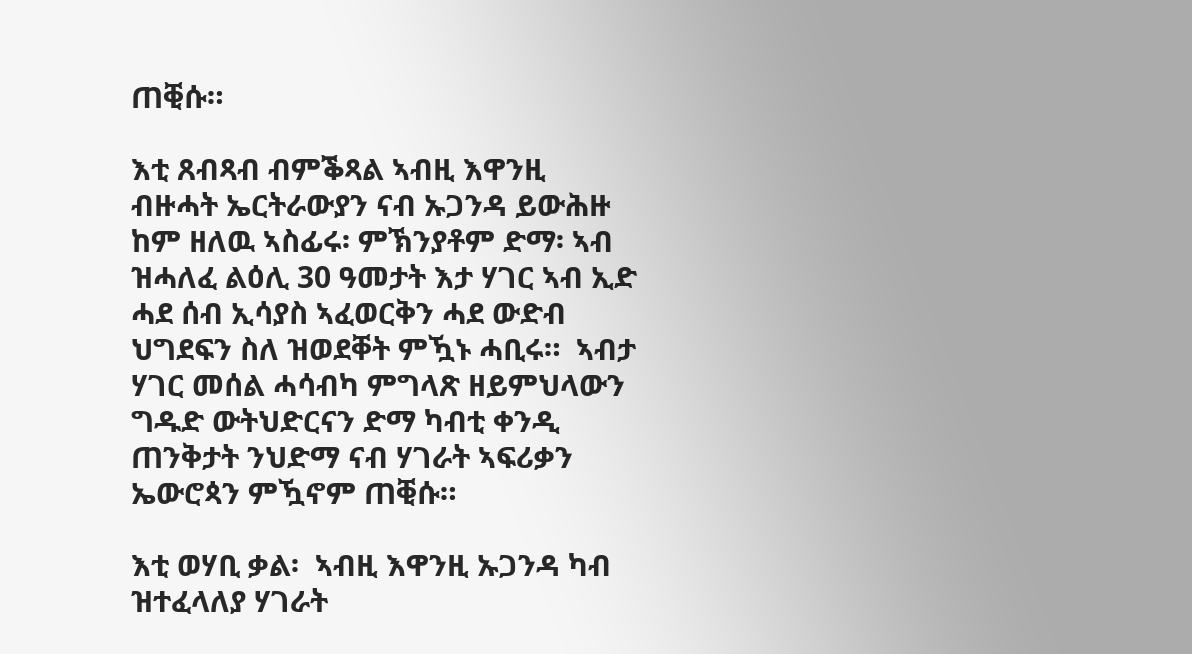ጠቒሱ።

እቲ ጸብጻብ ብምቕጻል ኣብዚ እዋንዚ ብዙሓት ኤርትራውያን ናብ ኡጋንዳ ይውሕዙ ከም ዘለዉ ኣስፊሩ፡ ምኽንያቶም ድማ፡ ኣብ ዝሓለፈ ልዕሊ 30 ዓመታት እታ ሃገር ኣብ ኢድ ሓደ ሰብ ኢሳያስ ኣፈወርቅን ሓደ ውድብ ህግደፍን ስለ ዝወደቐት ምዃኑ ሓቢሩ።  ኣብታ ሃገር መሰል ሓሳብካ ምግላጽ ዘይምህላውን  ግዱድ ውትህድርናን ድማ ካብቲ ቀንዲ ጠንቅታት ንህድማ ናብ ሃገራት ኣፍሪቃን ኤውሮጳን ምዃኖም ጠቒሱ።

እቲ ወሃቢ ቃል፡  ኣብዚ እዋንዚ ኡጋንዳ ካብ ዝተፈላለያ ሃገራት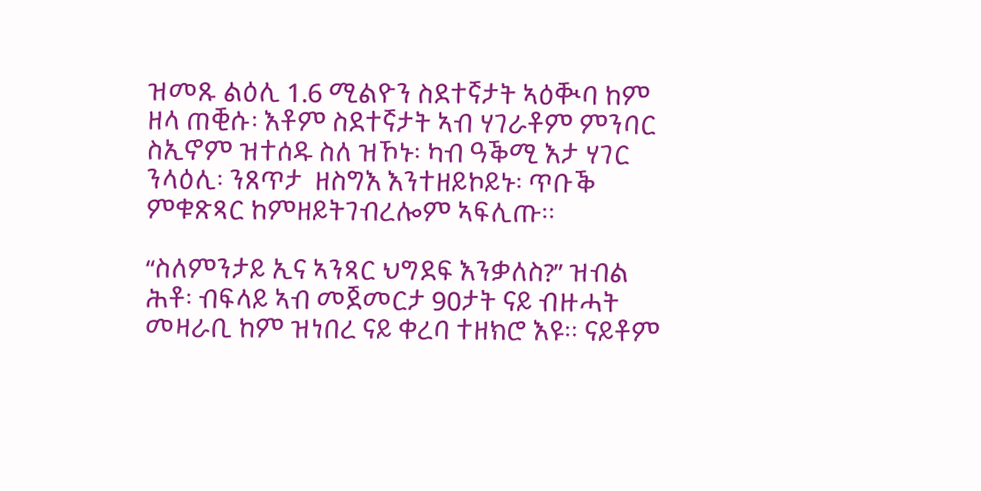ዝመጹ ልዕሊ 1.6 ሚልዮን ስደተኛታት ኣዕቚባ ከም ዘላ ጠቒሱ፡ እቶም ስደተኛታት ኣብ ሃገራቶም ምንባር ስኢኖም ዝተሰዱ ስለ ዝኾኑ፡ ካብ ዓቕሚ እታ ሃገር ንላዕሊ፡ ንጸጥታ  ዘስግእ እንተዘይኮይኑ፡ ጥቡቕ ምቁጽጻር ከምዘይትገብረሎም ኣፍሊጡ።

“ስለምንታይ ኢና ኣንጻር ህግደፍ እንቃለስ?” ዝብል ሕቶ፡ ብፍላይ ኣብ መጀመርታ 90ታት ናይ ብዙሓት መዛራቢ ከም ዝነበረ ናይ ቀረባ ተዘክሮ እዩ። ናይቶም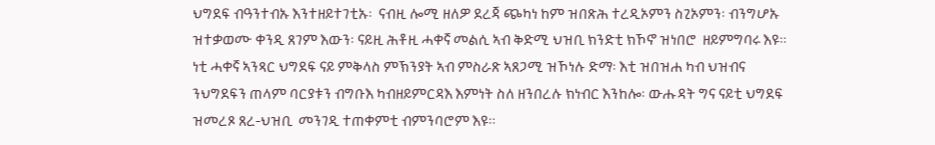ህግደፍ ብዓንተብኡ እንተዘይተገቲኡ፡  ናብዚ ሎሚ ዘለዎ ደረጃ ጭካነ ከም ዝበጽሕ ተረዲኦምን ስጊኦምን፡ ብንግሆኡ ዝተቃወሙ ቀንዲ ጸገም እውን፡ ናይዚ ሕቶዚ ሓቀኛ መልሲ ኣብ ቅድሚ ህዝቢ ክንድቲ ክኾኖ ዝነበሮ  ዘይምግባሩ እዩ። ነቲ ሓቀኛ ኣንጻር ህግደፍ ናይ ምቅላስ ምኽንያት ኣብ ምስራጽ ኣጸጋሚ ዝኾነሉ ድማ፡ እቲ ዝበዝሐ ካብ ህዝብና  ንህግደፍን ጠላም ባርያቱን ብግቡእ ካብዘይምርዳእ እምነት ስለ ዘንበረሉ ክነብር እንከሎ፡ ውሑዳት ግና ናይቲ ህግደፍ ዝመረጾ ጸረ-ህዝቢ  መንገዲ ተጠቀምቲ ብምንባሮም እዩ።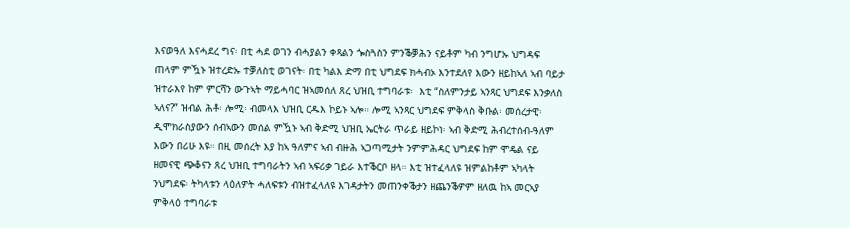እናወዓለ እናሓደረ ግና፡ በቲ ሓደ ወገን ብሓያልን ቀጻልን ጐስጓስን ምንቕቓሕን ናይቶም ካብ ንግሆኡ ህግዳፍ ጠላም ምዃኑ ዝተረድኡ ተቓለስቲ ወገናት፡ በቲ ካልእ ድማ በቲ ህግደፍ ክሓብኦ እንተደለየ እውን ዘይከኣለ ኣብ ባይታ ዝተራእየ ከም ምርሻን ውጉኣት ማይሓባር ዝኣመሰለ ጸረ ህዝቢ ተግባራቱ፡  እቲ “ስለምንታይ ኣንጻር ህግደፍ እንቃለስ ኣለና?” ዝብል ሕቶ፡ ሎሚ፡ ብመላእ ህዝቢ ርዱእ ኮይኑ ኣሎ። ሎሚ ኣንጻር ህግደፍ ምቅላስ ቅቡል፡ መሰረታዊ፡ ዲሞክራስያውን ሰብኣውን መሰል ምዃኑ ኣብ ቅድሚ ህዝቢ ኤርትራ ጥራይ ዘይኮነ፡ ኣብ ቅድሚ ሕብረተሰብ-ዓለም እውን በሪሁ እዩ። በዚ መሰረት እያ ከኣ ዓለምና ኣብ ብዙሕ ኣጋጣሚታት ንምምሕዳር ህግደፍ ከም ሞዴል ናይ ዘመናዊ ጭቆናን ጸረ ህዝቢ ተግባራትን ኣብ ኣፍሪቃ ገይራ እተቕርቦ ዘላ። እቲ ዝተፈላለዩ ዝምልከቶም ኣካላት ንህግደፍ፡ ትካላቱን ላዕለዎት ሓለፍቱን ብዝተፈላለዩ እገዳታትን መጠንቀቕታን ዘጨንቕዎም ዘለዉ ከኣ መርኣያ ምቅላዕ ተግባራቱ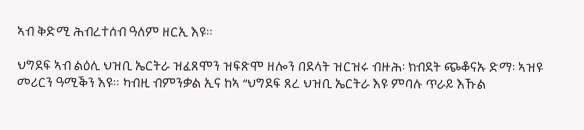ኣብ ቅድሚ ሕብረተሰብ ዓለም ዘርኢ እዩ።

ህግደፍ ኣብ ልዕሊ ህዝቢ ኤርትራ ዝፈጸሞን ዝፍጽሞ ዘሎን በደላት ዝርዝሩ ብዙሕ፡ ክብደት ጭቆናኡ ድማ፡ ኣዝዩ መሪርን ዓሚቕን እዩ። ካብዚ ብምንቃል ኢና ከኣ “ህግደፍ ጸረ ህዝቢ ኤርትራ እዩ ምባሉ ጥራይ እኹል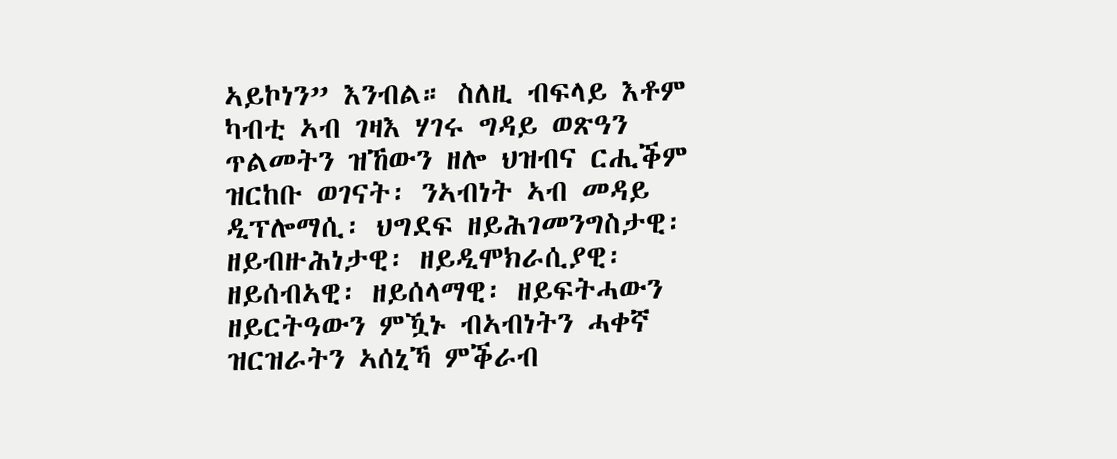ኣይኮነን” እንብል። ስለዚ ብፍላይ እቶም ካብቲ ኣብ ገዛእ ሃገሩ ግዳይ ወጽዓን ጥልመትን ዝኸውን ዘሎ ህዝብና ርሒቕም ዝርከቡ ወገናት፡ ንኣብነት ኣብ መዳይ ዲፕሎማሲ፡ ህግደፍ ዘይሕገመንግስታዊ፡ ዘይብዙሕነታዊ፡ ዘይዲሞክራሲያዊ፡ ዘይሰብኣዊ፡ ዘይሰላማዊ፡ ዘይፍትሓውን ዘይርትዓውን ምዃኑ ብኣብነትን ሓቀኛ ዝርዝራትን ኣሰኒኻ ምቕራብ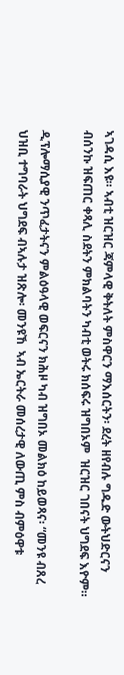ኣገዳሲ እዩ። ኣብቲ ዝርዝር ጃምላዊ ቅትለት ምስዋርን ማእሰርትን፡ ደረት ዘየብሉ ግዱድ ውትህድርናን ብሰንኩ ዝፍጠር ቀጻሊ ስደትን ምክልባትን ካብቲ ወትሩ ክሰፍሩ ዝግበኦም  ዝርዝር ገበናት ህግደፍ እዮም።

ዲፕሎማሲያዊ ንጥፈታትናን ምልዕዓላዊ ወፍርናን ክሕዞ ካብ ዝግበኦ መልክዕ ከይወጻና፡ “መንዩ ብጸረ ህዝቢ ተግባራት ህግደፍ ብኣሉታ ዝጽሎ፡ መንዩኸ  ኣብ ኤርትራ መሰረታዊ ለውጢ ምስ ብምዕዋቱ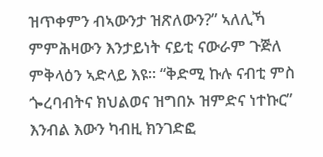ዝጥቀምን ብኣውንታ ዝጽለውን?” ኣለሊኻ ምምሕዛውን እንታይነት ናይቲ ናውራም ጉጅለ ምቅላዕን ኣድላይ እዩ። “ቅድሚ ኩሉ ናብቲ ምስ ጐረባብትና ክህልወና ዝግበኦ ዝምድና ነተኩር” እንብል እውን ካብዚ ክንገድፎ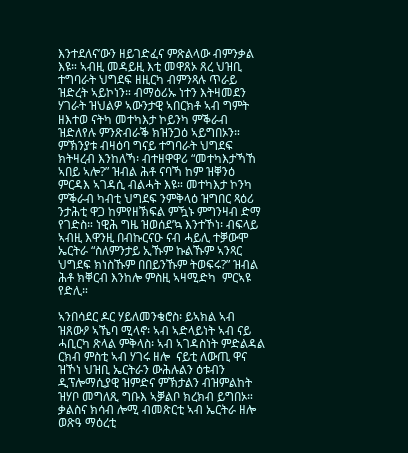እንተደለና’ውን ዘይገድፈና ምጽልላው ብምንቃል እዩ። ኣብዚ መዳይዚ እቲ መዋጸኦ ጸረ ህዝቢ ተግባራት ህግደፍ ዘዚርካ ብምንጻሉ ጥራይ ዝድረት ኣይኮነን። ብማዕሪኡ ነተን እትዛመደን ሃገራት ዝህልዎ ኣውንታዊ ኣበርክቶ ኣብ ግምት ዘእተወ ናትካ መተካእታ ኮይንካ ምቕራብ ዝድለየሉ ምንጽብራቕ ክዝንጋዕ ኣይግበኦን። ምኽንያቱ ብዛዕባ ግናይ ተግባራት ህግደፍ ክትዛረብ እንከለኻ፡ ብተዘዋዋሪ “መተካእታኻኸ ኣበይ ኣሎ?” ዝብል ሕቶ ናባኻ ከም ዝቐንዕ ምርዳእ ኣገዳሲ ብልሓት እዩ። መተካእታ ኮንካ ምቕራብ ካብቲ ህግደፍ ንምቅላዕ ዝግበር ጻዕሪ ንታሕቲ ዋጋ ከምየዘኽፍል ምዃኑ ምግንዛብ ድማ የገድስ። ነዊሕ ግዜ ዝወሰደ’ኳ እንተኾነ፡ ብፍላይ ኣብዚ እዋንዚ በብኩርናዑ ናብ ሓይሊ ተቓውሞ ኤርትራ “ስለምንታይ ኢኹም ኩልኹም ኣንጻር ህግደፍ ክነስኹም በበይንኹም ትወፍሩ?” ዝብል ሕቶ ክቐርብ እንከሎ ምስዚ ኣዛሚድካ  ምርኣዩ  የድሊ።

ኣንበሳደር ዶር ሃይለመንቄሮስ፡ ይኣክል ኣብ ዝጸውዖ ኣኼባ ሚላኖ፡ ኣብ ኣድላይነት ኣብ ናይ ሓቢርካ ጽላል ምቅላስ፡ ኣብ ኣገዳስነት ምድልዳል ርክብ ምስቲ ኣብ ሃገሩ ዘሎ  ናይቲ ለውጢ ዋና ዝኾነ ህዝቢ ኤርትራን ውሕሉልን ዕቱብን ዲፕሎማሲያዊ ዝምድና ምኽታልን ብዝምልከት ዝሃቦ መግለጺ ግቡእ ኣቓልቦ ክረክብ ይግበኦ። ቃልስና ክሳብ ሎሚ ብመጽርቲ ኣብ ኤርትራ ዘሎ ወጽዓ ማዕረቲ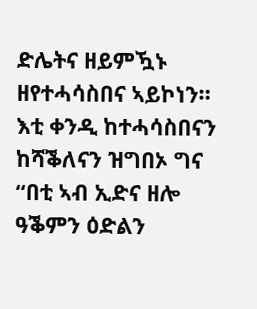ድሌትና ዘይምዃኑ ዘየተሓሳስበና ኣይኮነን። እቲ ቀንዲ ከተሓሳስበናን ከሻቕለናን ዝግበኦ ግና “በቲ ኣብ ኢድና ዘሎ ዓቕምን ዕድልን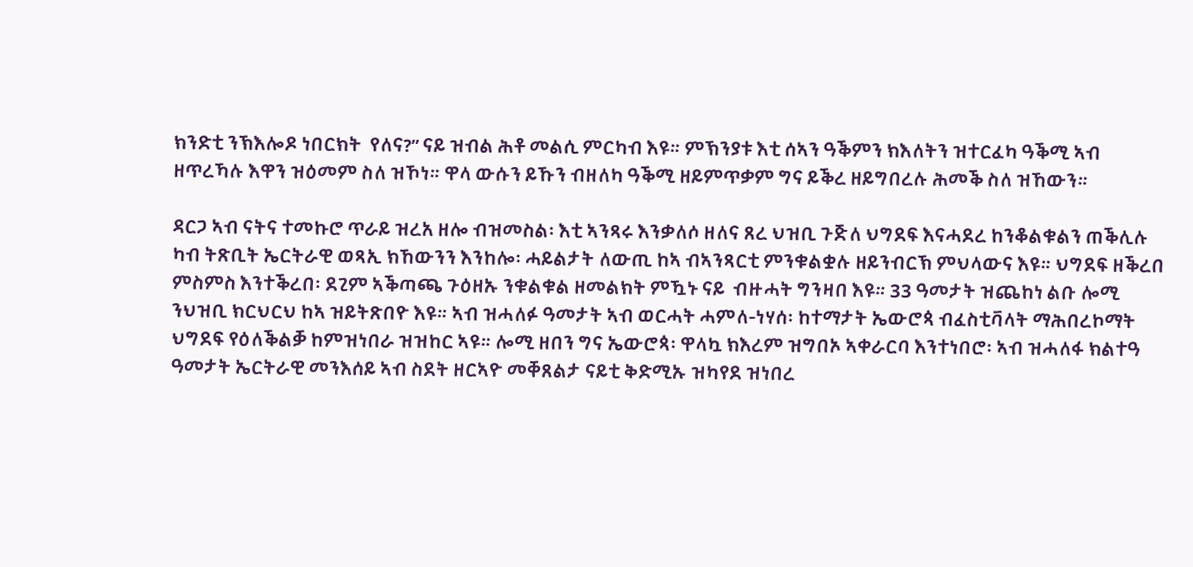ክንድቲ ንኽእሎዶ ነበርክት  የለና?” ናይ ዝብል ሕቶ መልሲ ምርካብ እዩ። ምኽንያቱ እቲ ሰኣን ዓቕምን ክእለትን ዝተርፈካ ዓቕሚ ኣብ ዘጥረኻሉ እዋን ዝዕመም ስለ ዝኾነ። ዋላ ውሱን ይኹን ብዘለካ ዓቕሚ ዘይምጥቃም ግና ይቕረ ዘይግበረሉ ሕመቕ ስለ ዝኸውን።

ዳርጋ ኣብ ናትና ተመኩሮ ጥራይ ዝረአ ዘሎ ብዝመስል፡ እቲ ኣንጻሩ እንቃለሶ ዘለና ጸረ ህዝቢ ጉጅለ ህግደፍ እናሓደረ ከንቆልቁልን ጠቕሊሉ ካብ ትጽቢት ኤርትራዊ ወጻኢ ክኸውንን እንከሎ፡ ሓይልታት ለውጢ ከኣ ብኣንጻርቲ ምንቁልቋሉ ዘይንብርኽ ምህላውና እዩ። ህግደፍ ዘቕረበ ምስምስ እንተቕረበ፡ ደጊም ኣቕጣጫ ጉዕዘኡ ንቁልቁል ዘመልክት ምዃኑ ናይ  ብዙሓት ግንዛበ እዩ። 33 ዓመታት ዝጨከነ ልቡ ሎሚ ንህዝቢ ክርህርህ ከኣ ዝይትጽበዮ እዩ። ኣብ ዝሓለፉ ዓመታት ኣብ ወርሓት ሓምለ-ነሃሰ፡ ከተማታት ኤውሮጳ ብፈስቲቫላት ማሕበረኮማት ህግደፍ የዕለቕልቓ ከምዝነበራ ዝዝከር ኣዩ። ሎሚ ዘበን ግና ኤውሮጳ፡ ዋላኳ ክእረም ዝግበኦ ኣቀራርባ እንተነበሮ፡ ኣብ ዝሓለፋ ክልተዓ ዓመታት ኤርትራዊ መንእሰይ ኣብ ስደት ዘርኣዮ መቐጸልታ ናይቲ ቅድሚኡ ዝካየደ ዝነበረ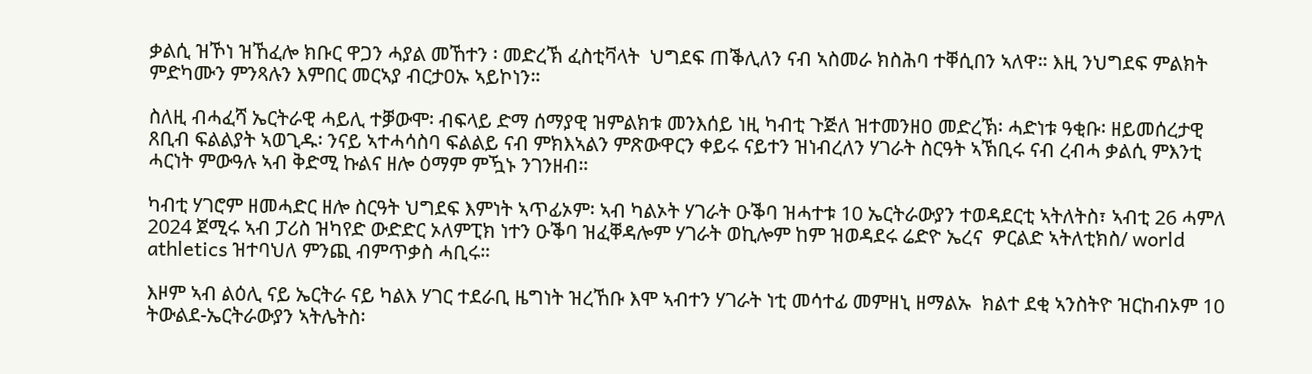ቃልሲ ዝኾነ ዝኸፈሎ ክቡር ዋጋን ሓያል መኸተን ፡ መድረኽ ፈስቲቫላት  ህግደፍ ጠቕሊለን ናብ ኣስመራ ክስሕባ ተቐሲበን ኣለዋ። እዚ ንህግደፍ ምልክት ምድካሙን ምንጻሉን እምበር መርኣያ ብርታዐኡ ኣይኮነን።

ስለዚ ብሓፈሻ ኤርትራዊ ሓይሊ ተቓውሞ፡ ብፍላይ ድማ ሰማያዊ ዝምልክቱ መንእሰይ ነዚ ካብቲ ጉጅለ ዝተመንዘዐ መድረኽ፡ ሓድነቱ ዓቂቡ፡ ዘይመሰረታዊ ጸቢብ ፍልልያት ኣወጊዱ፡ ንናይ ኣተሓሳስባ ፍልልይ ናብ ምክእኣልን ምጽውዋርን ቀይሩ ናይተን ዝነብረለን ሃገራት ስርዓት ኣኽቢሩ ናብ ረብሓ ቃልሲ ምእንቲ ሓርነት ምውዓሉ ኣብ ቅድሚ ኩልና ዘሎ ዕማም ምዃኑ ንገንዘብ።

ካብቲ ሃገሮም ዘመሓድር ዘሎ ስርዓት ህግደፍ እምነት ኣጥፊኦም፡ ኣብ ካልኦት ሃገራት ዑቕባ ዝሓተቱ 10 ኤርትራውያን ተወዳደርቲ ኣትለትስ፣ ኣብቲ 26 ሓምለ 2024 ጀሚሩ ኣብ ፓሪስ ዝካየድ ውድድር ኦለምፒክ ነተን ዑቕባ ዝፈቐዳሎም ሃገራት ወኪሎም ከም ዝወዳደሩ ሬድዮ ኤረና  ዎርልድ ኣትለቲክስ/ world athletics ዝተባህለ ምንጪ ብምጥቃስ ሓቢሩ።

እዞም ኣብ ልዕሊ ናይ ኤርትራ ናይ ካልእ ሃገር ተደራቢ ዜግነት ዝረኸቡ እሞ ኣብተን ሃገራት ነቲ መሳተፊ መምዘኒ ዘማልኡ  ክልተ ደቂ ኣንስትዮ ዝርከብኦም 10 ትውልደ-ኤርትራውያን ኣትሌትስ፡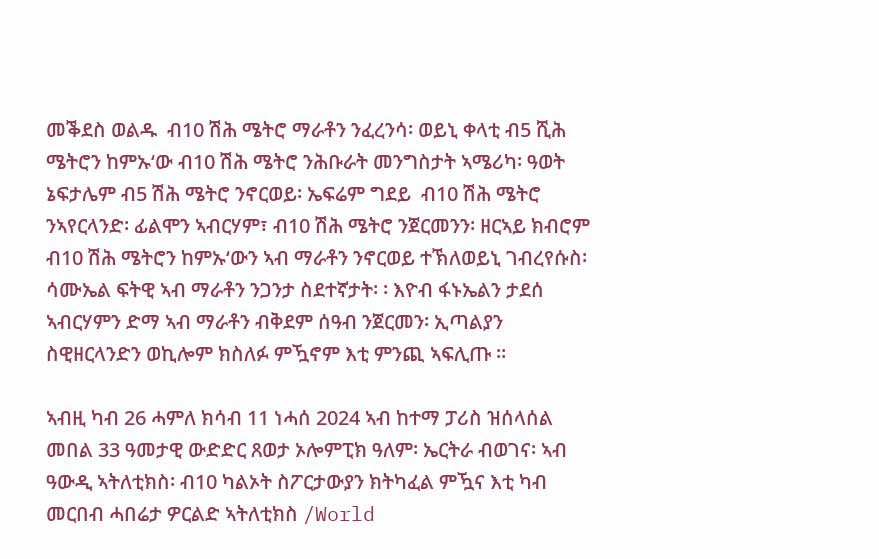መቕደስ ወልዱ  ብ10 ሽሕ ሜትሮ ማራቶን ንፈረንሳ፡ ወይኒ ቀላቲ ብ5 ሺሕ ሜትሮን ከምኡ‘ው ብ10 ሽሕ ሜትሮ ንሕቡራት መንግስታት ኣሜሪካ፡ ዓወት ኔፍታሌም ብ5 ሽሕ ሜትሮ ንኖርወይ፡ ኤፍሬም ግደይ  ብ10 ሽሕ ሜትሮ ንኣየርላንድ፡ ፊልሞን ኣብርሃም፣ ብ10 ሽሕ ሜትሮ ንጀርመንን፡ ዘርኣይ ክብሮም ብ10 ሽሕ ሜትሮን ከምኡ‘ውን ኣብ ማራቶን ንኖርወይ ተኽለወይኒ ገብረየሱስ፡ ሳሙኤል ፍትዊ ኣብ ማራቶን ንጋንታ ስደተኛታት፡ ፡ እዮብ ፋኑኤልን ታደሰ ኣብርሃምን ድማ ኣብ ማራቶን ብቅደም ሰዓብ ንጀርመን፡ ኢጣልያን ስዊዘርላንድን ወኪሎም ክስለፉ ምዃኖም እቲ ምንጪ ኣፍሊጡ ።

ኣብዚ ካብ 26 ሓምለ ክሳብ 11 ነሓሰ 2024 ኣብ ከተማ ፓሪስ ዝሰላሰል መበል 33 ዓመታዊ ውድድር ጸወታ ኦሎምፒክ ዓለም፡ ኤርትራ ብወገና፡ ኣብ ዓውዲ ኣትለቲክስ፡ ብ10 ካልኦት ስፖርታውያን ክትካፈል ምዃና እቲ ካብ መርበብ ሓበሬታ ዎርልድ ኣትለቲክስ /World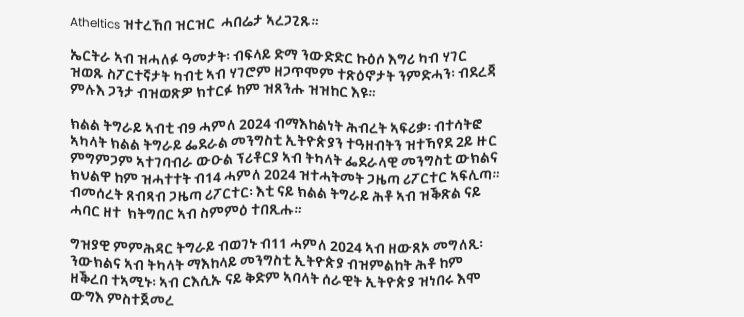Atheltics ዝተረኸበ ዝርዝር  ሓበሬታ ኣረጋጊጹ።

ኤርትራ ኣብ ዝሓለፉ ዓመታት፡ ብፍላይ ድማ ንውድድር ኩዕሶ እግሪ ካብ ሃገር ዝወጹ ስፖርተኛታት ካብቲ ኣብ ሃገሮም ዘጋጥሞም ተጽዕኖታት ንምድሓን፡ ብደረጃ ምሉእ ጋንታ ብዝወጽዎ ክተርፉ ከም ዝጸንሑ ዝዝከር እዩ።

ክልል ትግራይ ኣብቲ ብ9 ሓምለ 2024 ብማእከልነት ሕብረት ኣፍሪቃ፡ ብተሳትፎ ኣካላት ክልል ትግራይ ፌደራል መንግስቲ ኢትዮጵያን ተዓዘብትን ዝተኻየደ 2ይ ዙር ምግምጋም ኣተገባብራ ውዑል ፕሪቶርያ ኣብ ትካላት ፌደራላዊ መንግስቲ ውክልና ክህልዋ ከም ዝሓተተት ብ14 ሓምለ 2024 ዝተሓትመት ጋዜጣ ሪፖርተር ኣፍሊጣ። ብመሰረት ጸብጻብ ጋዜጣ ሪፖርተር፡ እቲ ናይ ክልል ትግራይ ሕቶ ኣብ ዝቕጽል ናይ ሓባር ዘተ  ክትግበር ኣብ ስምምዕ ተበጺሑ።

ግዝያዊ ምምሕዳር ትግራይ ብወገኑ ብ11 ሓምለ 2024 ኣብ ዘውጸኦ መግለጺ፡ ንውክልና ኣብ ትካላት ማእከላይ መንግስቲ ኢትዮጵያ ብዝምልከት ሕቶ ከም ዘቕረበ ተኣሚኑ፡ ኣብ ርእሲኡ ናይ ቅድም ኣባላት ሰራዊት ኢትዮጵያ ዝነበሩ እሞ  ውግእ ምስተጀመረ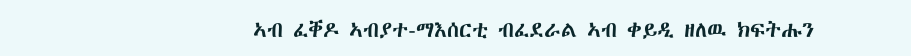ኣብ ፈቐዶ ኣብያተ-ማእሰርቲ ብፈደራል ኣብ ቀይዲ ዘለዉ ክፍትሑን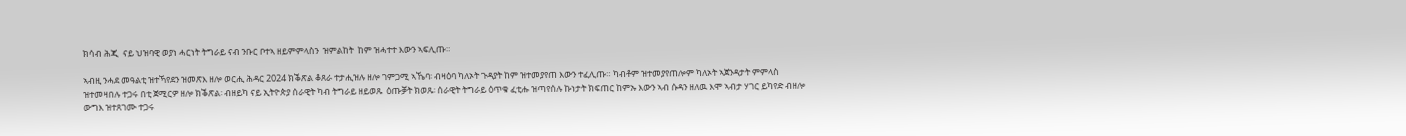ክሳብ ሕጂ  ናይ ህዝባዊ ወያነ ሓርነት ትግራይ ናብ ንቡር ቦተኣ ዘይምምላስን  ዝምልከት  ከም ዝሓተተ እውን ኣፍሊጡ።

ኣብዚ ንሓደ መዓልቲ ዝተኻየደን ዝመጽእ ዘሎ ወርሒ ሕዳር 2024 ክቕጽል ቆጸራ ተታሒዝሉ ዘሎ ገምጋሚ ኣኼባ፡ ብዛዕባ ካለኦት ጉዳያት ከም ዝተመያየጠ እውን ተፈሊጡ። ካብቶም ዝተመያየጠሎም ካለኦት ኣጀንዳታት ምምላስ ዝተመዛበሉ ተጋሩ በቲ ጀሚርዎ ዘሎ ክቕጽል፡ ብዘይካ ናይ ኢትዮጵያ ሰራዊት ካብ ትግራይ ዘይወጹ  ዕጡቓት ክወጹ፡ ሰራዊት ትግራይ ዕጥቁ ፈቲሑ ዝጣየሰሉ ኩነታት ክፍጠር ከምኡ እውን ኣብ ሱዳን ዘለዉ እሞ ኣብታ ሃገር ይካየድ ብዘሎ ውግእ ዝተጸገሙ ተጋሩ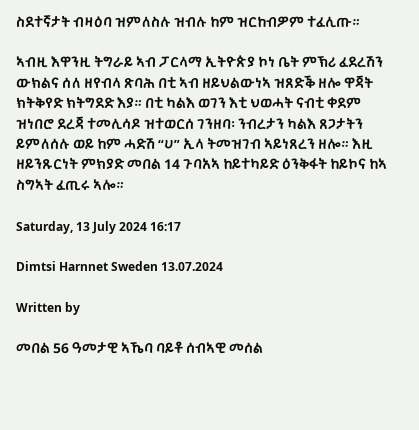ስደተኛታት ብዛዕባ ዝምለስሉ ዝብሉ ከም ዝርከብዎም ተፈሊጡ።

ኣብዚ እዋንዚ ትግራይ ኣብ ፓርላማ ኢትዮጵያ ኮነ ቤት ምኽሪ ፈደረሽን ውክልና ሰለ ዘየብላ ጽባሕ በቲ ኣብ ዘይህልውነኣ ዝጸድቕ ዘሎ ዋጃት ክትቅየድ ክትግደድ እያ። በቲ ካልእ ወገን እቲ ህወሓት ናብቲ ቀደም ዝነበሮ ደረጃ ተመሊሳዶ ዝተወርሰ ገንዘባ፡ ንብረታን ካልእ ጸጋታትን ይምለሰሉ ወይ ከም ሓድሽ “ሀ” ኢላ ትመዝገብ ኣይነጸረን ዘሎ። እዚ ዘይንጹርነት ምክያድ መበል 14 ጉባአኣ ከይተካይድ ዕንቅፋት ከይኮና ከኣ ስግኣት ፈጢሩ ኣሎ።

Saturday, 13 July 2024 16:17

Dimtsi Harnnet Sweden 13.07.2024

Written by

መበል 56 ዓመታዊ ኣኼባ ባይቶ ሰብኣዊ መሰል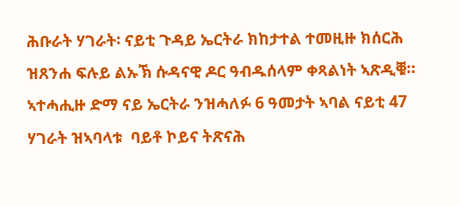ሕቡራት ሃገራት፡ ናይቲ ጉዳይ ኤርትራ ክከታተል ተመዚዙ ክሰርሕ ዝጸንሐ ፍሉይ ልኡኽ ሱዳናዊ ዶር ዓብዱሰላም ቀጻልነት ኣጽዲቑ። ኣተሓሒዙ ድማ ናይ ኤርትራ ንዝሓለፉ 6 ዓመታት ኣባል ናይቲ 47 ሃገራት ዝኣባላቱ  ባይቶ ኮይና ትጽናሕ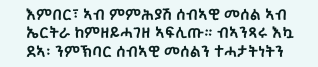እምበር፣ ኣብ ምምሕያሽ ሰብኣዊ መሰል ኣብ ኤርትራ ከምዘይሓገዘ ኣፍሊጡ። ብኣንጻሩ እኳ ደኣ፡ ንምኽባር ሰብኣዊ መሰልን ተሓታትነትን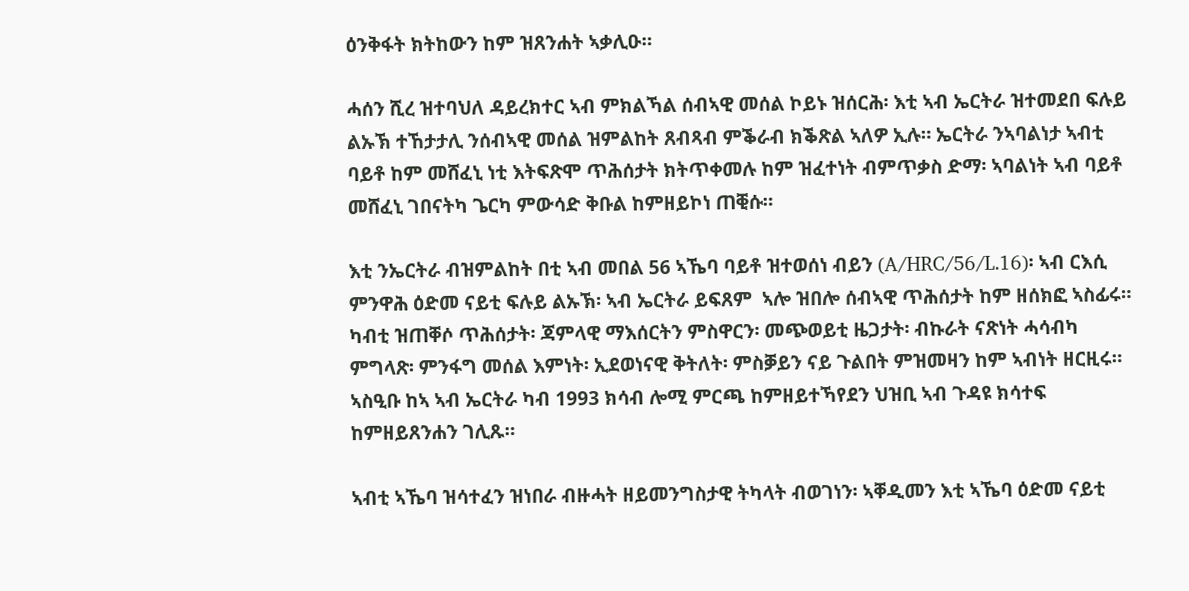ዕንቅፋት ክትከውን ከም ዝጸንሐት ኣቃሊዑ።

ሓሰን ሺረ ዝተባህለ ዳይረክተር ኣብ ምክልኻል ሰብኣዊ መሰል ኮይኑ ዝሰርሕ፡ እቲ ኣብ ኤርትራ ዝተመደበ ፍሉይ ልኡኽ ተኸታታሊ ንሰብኣዊ መሰል ዝምልከት ጸብጻብ ምቕራብ ክቕጽል ኣለዎ ኢሉ። ኤርትራ ንኣባልነታ ኣብቲ ባይቶ ከም መሸፈኒ ነቲ እትፍጽሞ ጥሕሰታት ክትጥቀመሉ ከም ዝፈተነት ብምጥቃስ ድማ፡ ኣባልነት ኣብ ባይቶ መሸፈኒ ገበናትካ ጌርካ ምውሳድ ቅቡል ከምዘይኮነ ጠቒሱ።

እቲ ንኤርትራ ብዝምልከት በቲ ኣብ መበል 56 ኣኼባ ባይቶ ዝተወሰነ ብይን (A/HRC/56/L.16)፡ ኣብ ርእሲ ምንዋሕ ዕድመ ናይቲ ፍሉይ ልኡኽ፡ ኣብ ኤርትራ ይፍጸም  ኣሎ ዝበሎ ሰብኣዊ ጥሕሰታት ከም ዘሰክፎ ኣስፊሩ።  ካብቲ ዝጠቐሶ ጥሕሰታት፡ ጃምላዊ ማእሰርትን ምስዋርን፡ መጭወይቲ ዜጋታት፡ ብኩራት ናጽነት ሓሳብካ ምግላጽ፡ ምንፋግ መሰል እምነት፡ ኢደወነናዊ ቅትለት፡ ምስቓይን ናይ ጉልበት ምዝመዛን ከም ኣብነት ዘርዚሩ። ኣስዒቡ ከኣ ኣብ ኤርትራ ካብ 1993 ክሳብ ሎሚ ምርጫ ከምዘይተኻየደን ህዝቢ ኣብ ጉዳዩ ክሳተፍ ከምዘይጸንሐን ገሊጹ።

ኣብቲ ኣኼባ ዝሳተፈን ዝነበራ ብዙሓት ዘይመንግስታዊ ትካላት ብወገነን፡ ኣቐዲመን እቲ ኣኼባ ዕድመ ናይቲ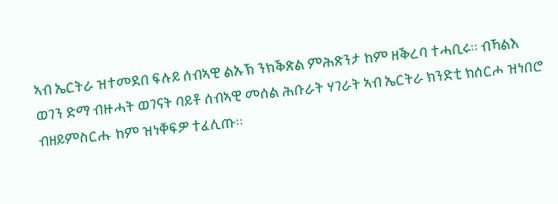ኣብ ኤርትራ ዝተመደበ ፍሉይ ሰብኣዊ ልኡኽ ንክቕጽል ምሕጽንታ ከም ዘቕረባ ተሓቢሩ። ብኻልእ ወገን ድማ ብዙሓት ወገናት ባይቶ ሰብኣዊ መሰል ሕቡራት ሃገራት ኣብ ኤርትራ ክንድቲ ክሰርሖ ዝነበሮ ብዘይምስርሑ ከም ዝነቐፍዎ ተፈሊጡ።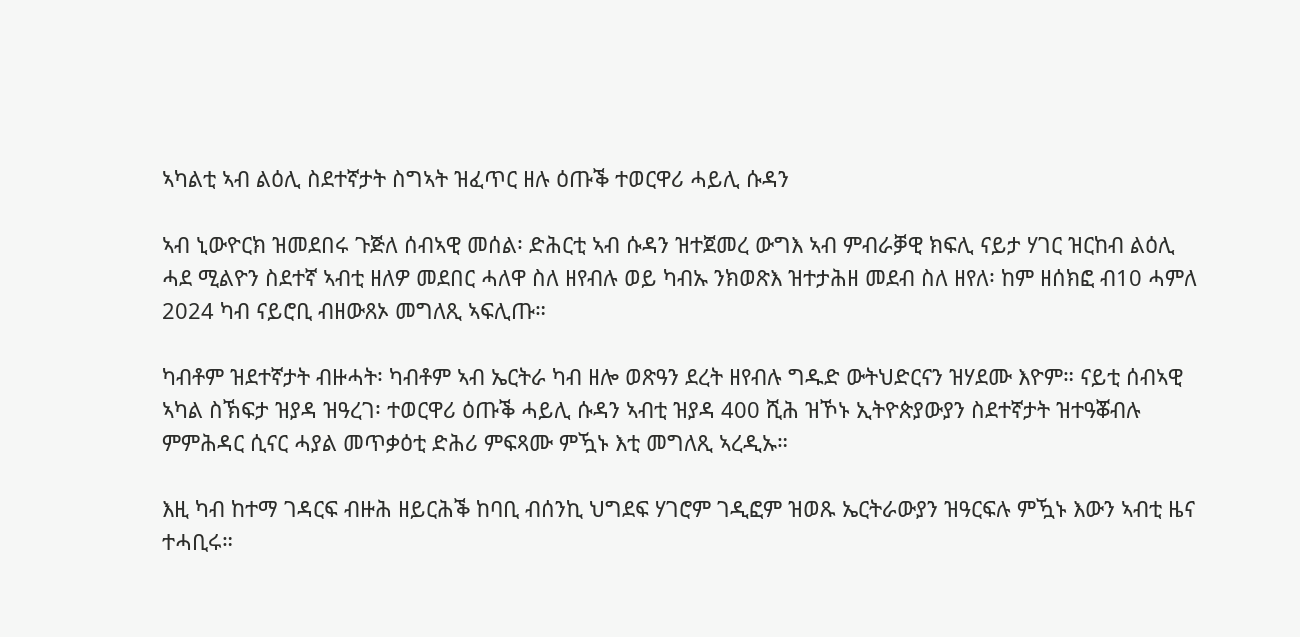ኣካልቲ ኣብ ልዕሊ ስደተኛታት ስግኣት ዝፈጥር ዘሉ ዕጡቕ ተወርዋሪ ሓይሊ ሱዳን

ኣብ ኒውዮርክ ዝመደበሩ ጉጅለ ሰብኣዊ መሰል፡ ድሕርቲ ኣብ ሱዳን ዝተጀመረ ውግእ ኣብ ምብራቓዊ ክፍሊ ናይታ ሃገር ዝርከብ ልዕሊ ሓደ ሚልዮን ስደተኛ ኣብቲ ዘለዎ መደበር ሓለዋ ስለ ዘየብሉ ወይ ካብኡ ንክወጽእ ዝተታሕዘ መደብ ስለ ዘየለ፡ ከም ዘሰክፎ ብ10 ሓምለ 2024 ካብ ናይሮቢ ብዘውጸኦ መግለጺ ኣፍሊጡ።

ካብቶም ዝደተኛታት ብዙሓት፡ ካብቶም ኣብ ኤርትራ ካብ ዘሎ ወጽዓን ደረት ዘየብሉ ግዱድ ውትህድርናን ዝሃደሙ እዮም። ናይቲ ሰብኣዊ ኣካል ስኽፍታ ዝያዳ ዝዓረገ፡ ተወርዋሪ ዕጡቕ ሓይሊ ሱዳን ኣብቲ ዝያዳ 400 ሺሕ ዝኾኑ ኢትዮጵያውያን ስደተኛታት ዝተዓቖብሉ ምምሕዳር ሲናር ሓያል መጥቃዕቲ ድሕሪ ምፍጻሙ ምዃኑ እቲ መግለጺ ኣረዲኡ።

እዚ ካብ ከተማ ገዳርፍ ብዙሕ ዘይርሕቕ ከባቢ ብሰንኪ ህግደፍ ሃገሮም ገዲፎም ዝወጹ ኤርትራውያን ዝዓርፍሉ ምዃኑ እውን ኣብቲ ዜና ተሓቢሩ።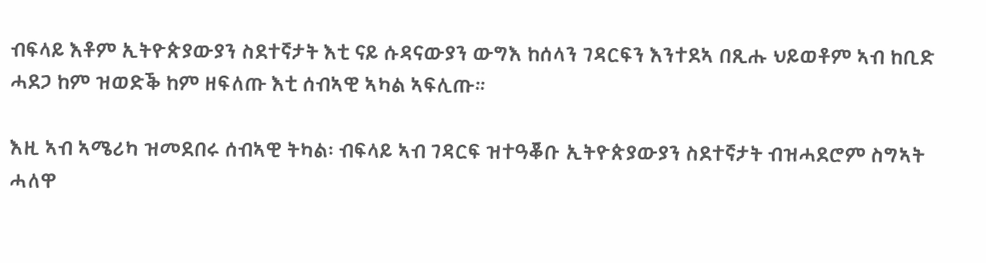ብፍላይ እቶም ኢትዮጵያውያን ስደተኛታት እቲ ናይ ሱዳናውያን ውግእ ከሰላን ገዳርፍን እንተደኣ በጺሑ ህይወቶም ኣብ ከቢድ ሓደጋ ከም ዝወድቕ ከም ዘፍለጡ እቲ ሰብኣዊ ኣካል ኣፍሊጡ።

እዚ ኣብ ኣሜሪካ ዝመደበሩ ሰብኣዊ ትካል፡ ብፍላይ ኣብ ገዳርፍ ዝተዓቖቡ ኢትዮጵያውያን ስደተኛታት ብዝሓደሮም ስግኣት ሓለዋ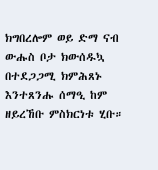ክግበረሎም ወይ ድማ ናብ ውሑስ ቦታ ክውሰዱኳ በተደጋጋሚ ክምሕጸኑ እንተጸንሑ ሰማዒ ከም ዘይረኸቡ ምስክርነቱ ሂቡ።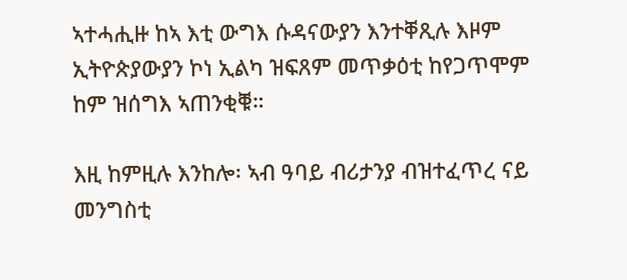ኣተሓሒዙ ከኣ እቲ ውግእ ሱዳናውያን እንተቐጺሉ እዞም ኢትዮጵያውያን ኮነ ኢልካ ዝፍጸም መጥቃዕቲ ከየጋጥሞም ከም ዝሰግእ ኣጠንቂቑ።

እዚ ከምዚሉ እንከሎ፡ ኣብ ዓባይ ብሪታንያ ብዝተፈጥረ ናይ መንግስቲ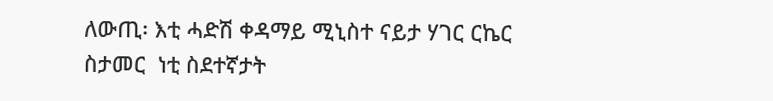ለውጢ፡ እቲ ሓድሽ ቀዳማይ ሚኒስተ ናይታ ሃገር ርኬር ስታመር  ነቲ ስደተኛታት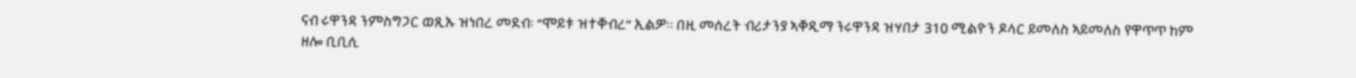ናብ ሩዋንዳ ንምስግጋር ወጺኡ ዝነበረ መደብ፡ “ሞይቱ ዝተቐብረ” ኢልዎ። በዚ መሰረት ብሪታንያ ኣቐዲማ ንሩዋንዳ ዝሃበታ 310 ሚልዮን ዶላር ይመለስ ኣይመለስ የዋጥጥ ከም ዘሎ ቢቢሲ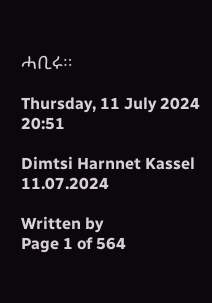ሓቢሩ።

Thursday, 11 July 2024 20:51

Dimtsi Harnnet Kassel 11.07.2024

Written by
Page 1 of 564